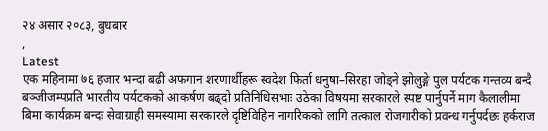२४ असार २०८३, बुधबार
,
Latest
एक महिनामा ७६ हजार भन्दा बढी अफगान शरणार्थीहरू स्वदेश फिर्ता धनुषा–सिरहा जोड्ने झोलुङ्गे पुल पर्यटक गन्तव्य बन्दै बञ्जीजम्पप्रति भारतीय पर्यटकको आकर्षण बढ्दो प्रतिनिधिसभाः उठेका विषयमा सरकारले स्पष्ट पार्नुपर्ने माग कैलालीमा बिमा कार्यक्रम बन्दः सेवाग्राही समस्यामा सरकारले दृष्टिविहिन नागरिकको लागि तत्काल रोजगारीको प्रवन्ध गर्नुपर्दछः हर्कराज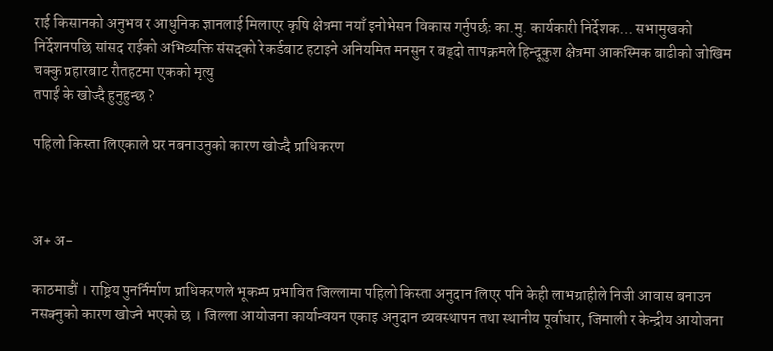राई किसानको अनुभव र आधुनिक ज्ञानलाई मिलाएर कृषि क्षेत्रमा नयाँ इनोभेसन विकास गर्नुपर्छः का.मु. कार्यकारी निर्देशक… सभामुखको निर्देशनपछि सांसद राईको अभिव्यक्ति संसद्को रेकर्डबाट हटाइने अनियमित मनसुन र बढ्दो तापक्रमले हिन्दूकुश क्षेत्रमा आकस्मिक बाढीको जोखिम चक्कु प्रहारबाट रौतहटमा एकको मृत्यु
तपाईं के खोज्दै हुनुहुन्छ ?

पहिलो किस्ता लिएकाले घर नबनाउनुको कारण खोज्दै प्राधिकरण



अ+ अ-

काठमाडौं । राष्ट्रिय पुनर्निर्माण प्राधिकरणले भूकम्प प्रभावित जिल्लामा पहिलो किस्ता अनुदान लिएर पनि केही लाभग्राहीले निजी आवास बनाउन नसक्नुको कारण खोज्ने भएको छ । जिल्ला आयोजना कार्यान्वयन एकाइ अनुदान व्यवस्थापन तथा स्थानीय पूर्वाधार, जिमाली र केन्द्रीय आयोजना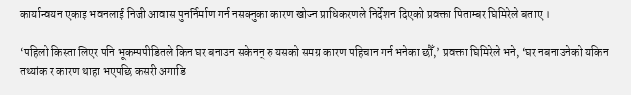कार्यान्वयन एकाइ भवनलाई निजी आवास पुनर्निर्माण गर्न नसक्नुका कारण खोज्न प्राधिकरणले निर्देशन दिएको प्रवक्ता पिताम्बर घिमिरेले बताए ।

‘पहिलो किस्ता लिएर पनि भूकम्पपीडितले किन घर बनाउन सकेनन् रु यसको समग्र कारण पहिचान गर्न भनेका छौँ,’ प्रवक्ता घिमिरेले भने, ‘घर नबनाउनेको यकिन तथ्यांक र कारण थाहा भएपछि कसरी अगाडि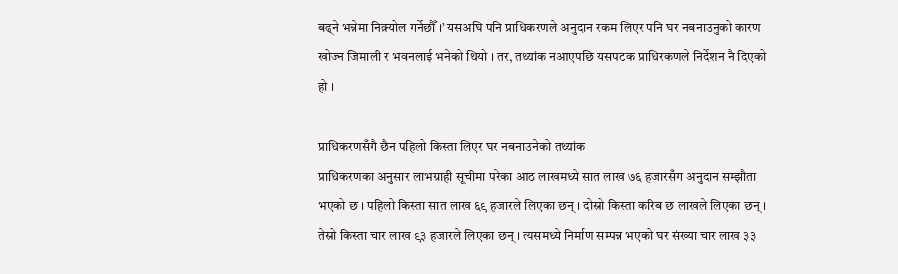बढ्ने भन्नेमा निक्र्योल गर्नेछौँ ।’ यसअघि पनि प्राधिकरणले अनुदान रकम लिएर पनि घर नबनाउनुको कारण खोज्न जिमाली र भवनलाई भनेको थियो । तर, तथ्यांक नआएपछि यसपटक प्राधिरकणले निर्देशन नै दिएको हो ।

प्राधिकरणसँगै छैन पहिलो किस्ता लिएर घर नबनाउनेको तथ्यांक
प्राधिकरणका अनुसार लाभग्राही सूचीमा परेका आठ लाखमध्ये सात लाख ७६ हजारसँग अनुदान सम्झौता भएको छ । पहिलो किस्ता सात लाख ६९ हजारले लिएका छन् । दोस्रो किस्ता करिब छ लाखले लिएका छन् । तेस्रो किस्ता चार लाख ९३ हजारले लिएका छन् । त्यसमध्ये निर्माण सम्पन्न भएको घर संख्या चार लाख ३३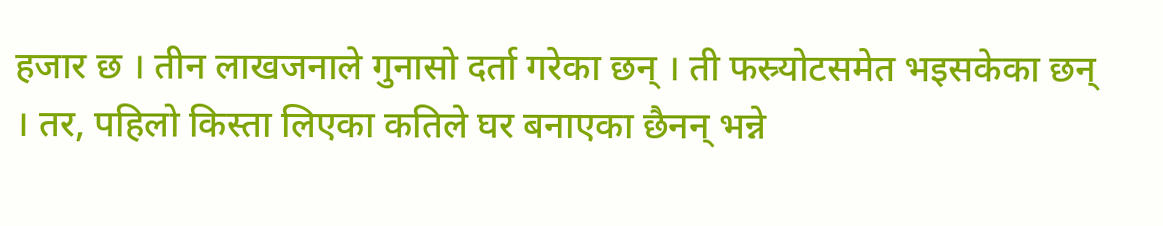हजार छ । तीन लाखजनाले गुनासो दर्ता गरेका छन् । ती फस्र्योटसमेत भइसकेका छन् । तर, पहिलो किस्ता लिएका कतिले घर बनाएका छैनन् भन्ने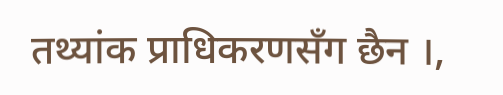तथ्यांक प्राधिकरणसँग छैन ।,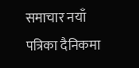समाचार नयाँ पत्रिका दैनिकमा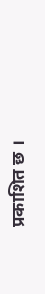प्रकाशित छ ।